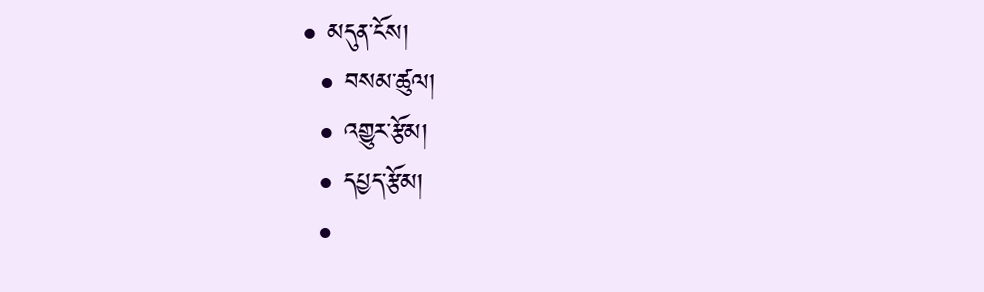• མདུན་ངོས།
  • བསམ་ཚུལ།
  • འགྱུར་རྩོམ།
  • དཔྱད་རྩོམ།
  •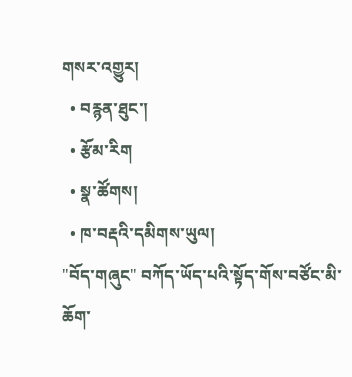གསར་འགྱུར།
  • བརྙན་ཐུང་།
  • རྩོམ་རིག
  • སྣ་ཚོགས།
  • ཁ་བརྡའི་དམིགས་ཡུལ།
"བོད་གཞུང" བཀོད་ཡོད་པའི་སྟོད་གོས་བཙོང་མི་ཆོག་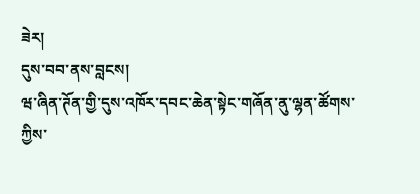ཟེར།
དུས་བབ་ནས་བླངས།
ཝ་ཞིན་ཊོན་གྱི་དུས་འཁོར་དབང་ཆེན་སྟེང་གཞོན་ནུ་ལྷན་ཚོགས་ཀྱིས་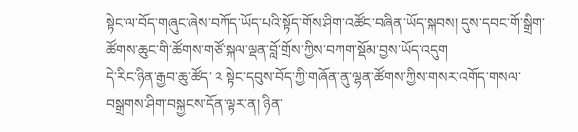སྟེང་ལ་བོད་གཞུང་ཞེས་བཀོད་ཡོད་པའི་སྟོད་གོས་ཤིག་འཚོང་བཞིན་ཡོད་སྐབས། དུས་དབང་གོ་སྒྲིག་ཚོགས་ཆུང་གི་ཚོགས་གཙོ་སྐལ་ལྡན་བློ་གྲོས་ཀྱིས་བཀག་སྡོམ་བྱས་ཡོད་འདུག
དེ་རིང་ཉིན་རྒྱབ་ཆུ་ཚོད་ ༢ སྟེང་དབུས་བོད་ཀྱི་གཞོན་ནུ་ལྷན་ཚོགས་ཀྱིས་གསར་འགོད་གསལ་བསྒྲགས་ཤིག་བསྐྱངས་དོན་ལྟར་ན། ཉིན་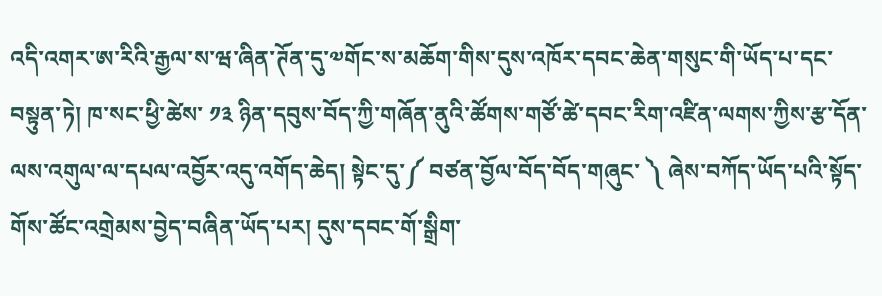འདི་འགར་ཨ་རིའི་རྒྱལ་ས་ཝ་ཞིན་ཊོན་དུ་༧གོང་ས་མཆོག་གིས་དུས་འཁོར་དབང་ཆེན་གསུང་གི་ཡོད་པ་དང་བསྟུན་ཏེ། ཁ་སང་ཕྱི་ཚེས་ ༡༣ ཉིན་དབུས་བོད་ཀྱི་གཞོན་ནུའི་ཚོགས་གཙོ་ཚེ་དབང་རིག་འཛིན་ལགས་ཀྱིས་རྩ་དོན་ལས་འགུལ་ལ་དཔལ་འབྱོར་འདུ་འགོད་ཆེད། སྟེང་དུ་༼ བཙན་བྱོལ་བོད་བོད་གཞུང་ ༽ ཞེས་བཀོད་ཡོད་པའི་སྟོད་གོས་ཚོང་འགྲེམས་བྱེད་བཞིན་ཡོད་པར། དུས་དབང་གོ་སྒྲིག་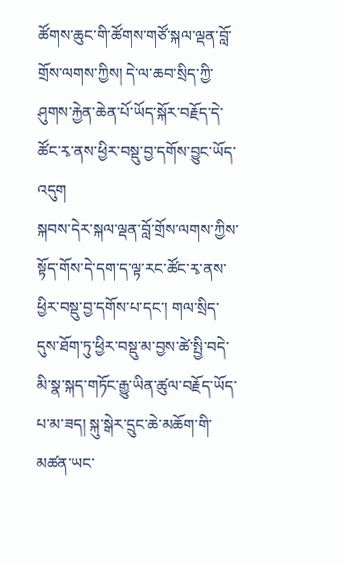ཚོགས་ཆུང་གི་ཚོགས་གཙོ་སྐལ་ལྡན་བློ་གྲོས་ལགས་ཀྱིས། དེ་ལ་ཆབ་སྲིད་ཀྱི་ཤུགས་རྐྱེན་ཆེན་པོ་ཡོད་སྐོར་བརྗོད་དེ་ཚོང་རྭ་ནས་ཕྱིར་བསྡུ་བྱ་དགོས་བྱུང་ཡོད་འདུག
སྐབས་དེར་སྐལ་ལྡན་བློ་གྲོས་ལགས་ཀྱིས་སྟོད་གོས་དེ་དག་ད་ལྟ་རང་ཚོང་རྭ་ནས་ཕྱིར་བསྡུ་བྱ་དགོས་པ་དང་། གལ་སྲིད་དུས་ཐོག་ཏུ་ཕྱིར་བསྡུ་མ་བྱས་ཚེ་སྤྱི་བདེ་མི་སྣ་སྐད་གཏོང་རྒྱུ་ཡིན་ཚུལ་བརྗོད་ཡོད་པ་མ་ཟད། སྐུ་སྒེར་དྲུང་ཆེ་མཆོག་གི་མཚན་ཡང་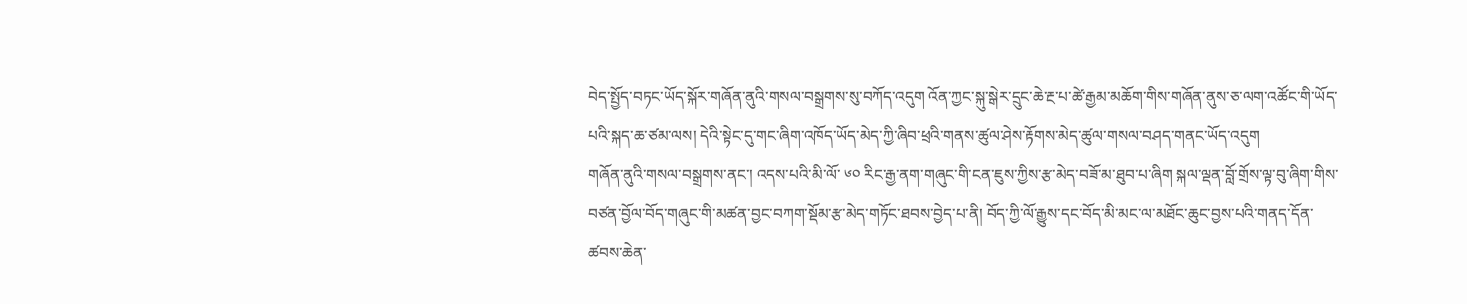བེད་སྤྱོད་བཏང་ཡོད་སྐོར་གཞོན་ནུའི་གསལ་བསྒྲགས་སུ་བཀོད་འདུག འོན་ཀྱང་སྐུ་སྒེར་དྲུང་ཆེ་རྔ་པ་ཚེ་རྒྱམ་མཆོག་གིས་གཞོན་ནུས་ཅ་ལག་འཚོང་གི་ཡོད་པའི་སྐད་ཆ་ཙམ་ལས། དེའི་སྟེང་དུ་གང་ཞིག་འཁོད་ཡོད་མེད་ཀྱི་ཞིབ་ཕྲའི་གནས་ཚུལ་ཤེས་རྟོགས་མེད་ཚུལ་གསལ་བཤད་གནང་ཡོད་འདུག
གཞོན་ནུའི་གསལ་བསྒྲགས་ནང་། འདས་པའི་མི་ལོ་ ༦༠ རིང་རྒྱ་ནག་གཞུང་གི་ངན་ཇུས་ཀྱིས་རྩ་མེད་བཟོ་མ་ཐུབ་པ་ཞིག སྐལ་ལྡན་བློ་གྲོས་ལྟ་བུ་ཞིག་གིས་བཙན་བྱོལ་བོད་གཞུང་གི་མཚན་བྱང་བཀག་སྡོམ་རྩ་མེད་གཏོང་ཐབས་བྱེད་པ་ནི། བོད་ཀྱི་ལོ་རྒྱུས་དང་བོད་མི་མང་ལ་མཐོང་ཆུང་བྱས་པའི་གནད་དོན་ཚབས་ཆེན་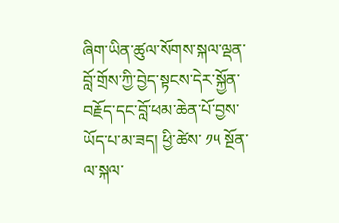ཞིག་ཡིན་ཚུལ་སོགས་སྐལ་ལྡན་བློ་གྲོས་ཀྱི་བྱེད་སྟངས་དེར་སྐྱོན་བརྗོད་དང་བློ་ཕམ་ཆེན་པོ་བྱས་ཡོད་པ་མ་ཟད། ཕྱི་ཚེས་ ༡༥ སྔོན་ལ་སྐལ་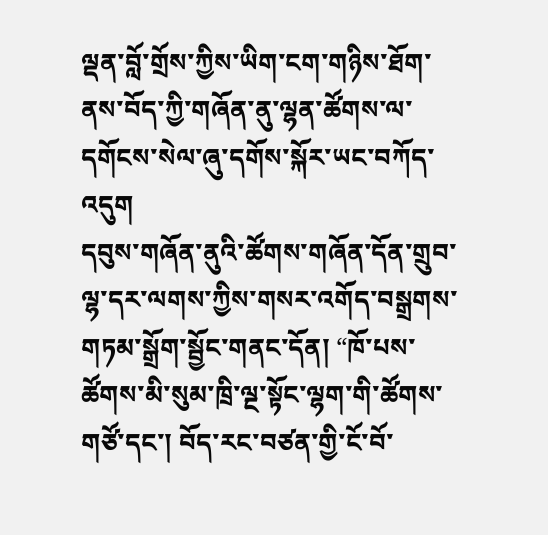ལྡན་བློ་གྲོས་ཀྱིས་ཡིག་ངག་གཉིས་ཐོག་ནས་བོད་ཀྱི་གཞོན་ནུ་ལྷན་ཚོགས་ལ་དགོངས་སེལ་ཞུ་དགོས་སྐོར་ཡང་བཀོད་འདུག
དབུས་གཞོན་ནུའི་ཚོགས་གཞོན་དོན་གྲུབ་ལྷ་དར་ལགས་ཀྱིས་གསར་འགོད་བསྒྲགས་གཏམ་སྒྲོག་སྦྱོང་གནང་དོན། “ཁོ་པས་ཚོགས་མི་སུམ་ཁྲི་ལྔ་སྟོང་ལྷག་གི་ཚོགས་གཙོ་དང་། བོད་རང་བཙན་གྱི་ངོ་བོ་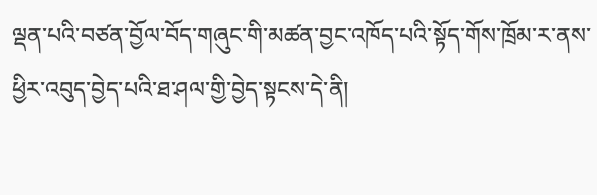ལྡན་པའི་བཙན་བྱོལ་བོད་གཞུང་གི་མཚན་བྱང་འཁོད་པའི་སྟོད་གོས་ཁྲོམ་ར་ནས་ཕྱིར་འབུད་བྱེད་པའི་ཐ་ཤལ་གྱི་བྱེད་སྟངས་དེ་ནི།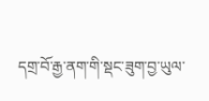དགྲ་བོ་རྒྱ་ནག་གི་སྡང་ཟུག་བྱ་ཡུལ་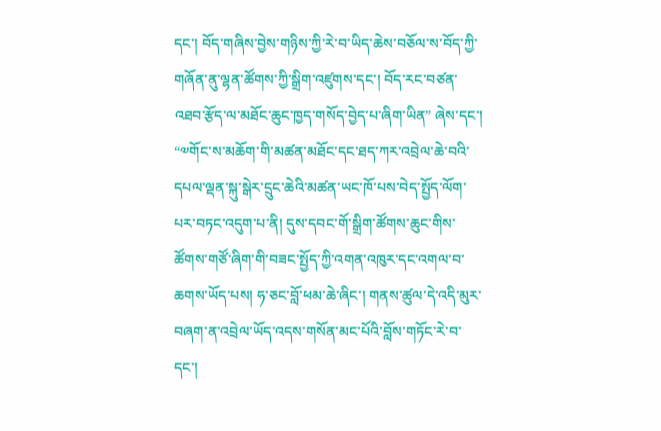དང་། བོད་གཞིས་བྱེས་གཉིས་ཀྱི་རེ་བ་ཡིད་ཆེས་བཅོལ་ས་བོད་ཀྱི་གཞོན་ནུ་ལྷན་ཚོགས་ཀྱི་སྒྲིག་འཛུགས་དང་། བོད་རང་བཙན་འཐབ་རྩོད་ལ་མཐོང་ཆུང་ཁྱད་གསོད་བྱེད་པ་ཞིག་ཡིན” ཞེས་དང་། “༧གོང་ས་མཆོག་གི་མཚན་མཐོང་དང་ཐད་ཀར་འབྲེལ་ཆེ་བའི་དཔལ་ལྡན་སྐུ་སྒེར་དྲུང་ཆེའི་མཚན་ཡང་ཁོ་པས་བེད་སྤྱོད་ལོག་པར་བཏང་འདུག་པ་ནི། དུས་དབང་གོ་སྒྲིག་ཚོགས་ཆུང་གིས་ཚོགས་གཙོ་ཞིག་གི་བཟང་སྤྱོད་ཀྱི་འགན་འཁུར་དང་འགལ་བ་ཆགས་ཡོད་པས། ཧ་ཅང་བློ་ཕམ་ཆེ་ཞིང་། གནས་ཚུལ་དེ་འདི་མུར་བཞག་ན་འབྲེལ་ཡོད་འདས་གསོན་མང་པོའི་བློས་གཏོང་རེ་བ་དང་།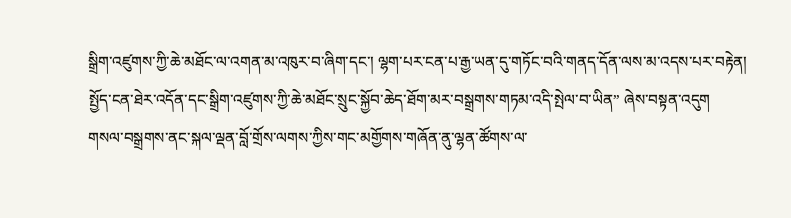སྒྲིག་འཛུགས་ཀྱི་ཆེ་མཐོང་ལ་འགན་མ་འཁུར་བ་ཞིག་དང་། ལྷག་པར་ངན་པ་རྒྱ་ཡན་དུ་གཏོང་བའི་གནད་དོན་ལས་མ་འདས་པར་བརྟེན། སྤྱོད་ངན་ཐེར་འདོན་དང་སྒྲིག་འཛུགས་ཀྱི་ཆེ་མཐོང་སྲུང་སྐྱོབ་ཆེད་ཐོག་མར་བསྒྲགས་གཏམ་འདི་སྤེལ་བ་ཡིན” ཞེས་བསྟན་འདུག
གསལ་བསྒྲགས་ནང་སྐལ་ལྡན་བློ་གྲོས་ལགས་ཀྱིས་གང་མགྱོགས་གཞོན་ནུ་ལྷན་ཚོགས་ལ་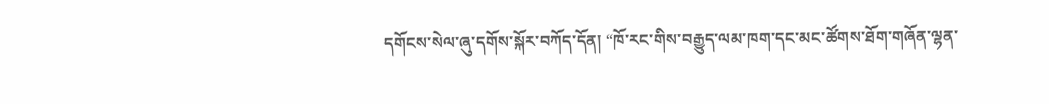དགོངས་སེལ་ཞུ་དགོས་སྐོར་བཀོད་དོན། “ཁོ་རང་གིས་བརྒྱུད་ལམ་ཁག་དང་མང་ཚོགས་ཐོག་གཞོན་ལྷན་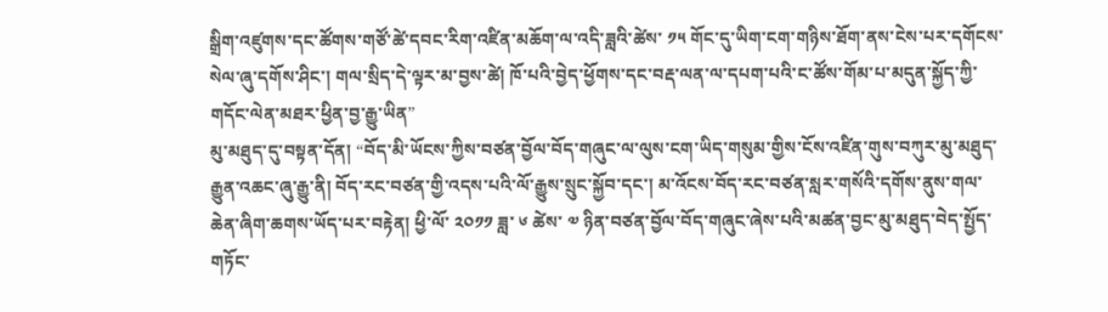སྒྲིག་འཛུགས་དང་ཚོགས་གཙོ་ཚེ་དབང་རིག་འཛིན་མཆོག་ལ་འདི་ཟླའི་ཚེས་ ༡༥ གོང་དུ་ཡིག་ངག་གཉིས་ཐོག་ནས་ངེས་པར་དགོངས་སེལ་ཞུ་དགོས་ཤིང་། གལ་སྲིད་དེ་ལྟར་མ་བྱས་ཚེ། ཁོ་པའི་བྱེད་ཕྱོགས་དང་བརྡ་ལན་ལ་དཔག་པའི་ང་ཚོས་གོམ་པ་མདུན་སྐྱོད་ཀྱི་གདོང་ལེན་མཐར་ཕྱིན་བྱ་རྒྱུ་ཡིན”
མུ་མཐུད་དུ་བསྟན་དོན། “བོད་མི་ཡོངས་ཀྱིས་བཙན་བྱོལ་བོད་གཞུང་ལ་ལུས་ངག་ཡིད་གསུམ་གྱིས་ངོས་འཛིན་གུས་བཀུར་མུ་མཐུད་རྒྱུན་འཆང་ཞུ་རྒྱུ་ནི། བོད་རང་བཙན་གྱི་འདས་པའི་ལོ་རྒྱུས་སྲུང་སྐྱོབ་དང་། མ་འོངས་བོད་རང་བཙན་སླར་གསོའི་དགོས་ནུས་གལ་ཆེན་ཞིག་ཆགས་ཡོད་པར་བརྟེན། ཕྱི་ལོ་ ༢༠༡༡ ཟླ་ ༦ ཚེས་ ༧ ཉིན་བཙན་བྱོལ་བོད་གཞུང་ཞེས་པའི་མཚན་བྱང་མུ་མཐུད་བེད་སྤྱོད་གཏོང་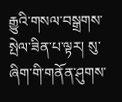རྒྱུའི་གསལ་བསྒྲགས་སྤེལ་ཟིན་པ་ལྟར། སུ་ཞིག་གི་གནོན་ཤུགས་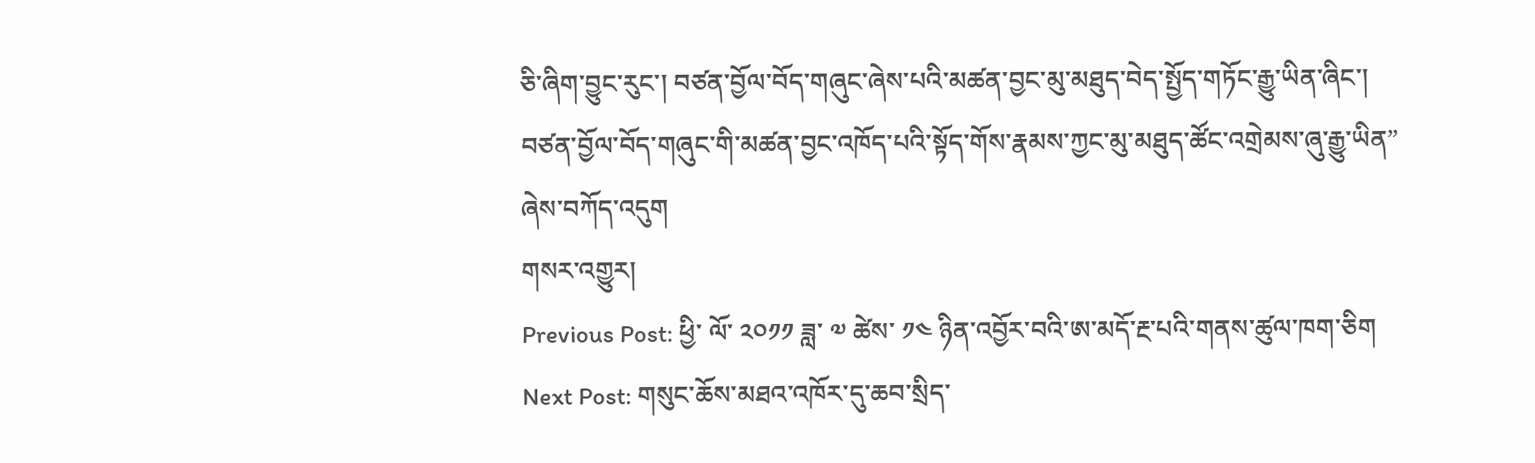ཅི་ཞིག་བྱུང་རུང་། བཙན་བྱོལ་བོད་གཞུང་ཞེས་པའི་མཚན་བྱང་མུ་མཐུད་བེད་སྤྱོད་གཏོང་རྒྱུ་ཡིན་ཞིང་། བཙན་བྱོལ་བོད་གཞུང་གི་མཚན་བྱང་འཁོད་པའི་སྟོད་གོས་རྣམས་ཀྱང་མུ་མཐུད་ཚོང་འགྲེམས་ཞུ་རྒྱུ་ཡིན” ཞེས་བཀོད་འདུག
གསར་འགྱུར།
Previous Post: ཕྱི་ ལོ་ ༢༠༡༡ ཟླ་ ༧ ཚེས་ ༡༤ ཉིན་འབྱོར་བའི་ཨ་མདོ་རྔ་པའི་གནས་ཚུལ་ཁག་ཅིག
Next Post: གསུང་ཆོས་མཐའ་འཁོར་དུ་ཆབ་སྲིད་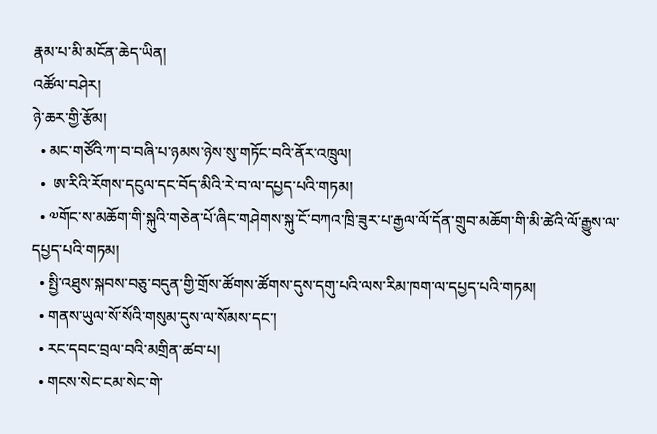རྣམ་པ་མི་མངོན་ཆེད་ཡིན།
འཚོལ་བཤེར།
ཉེ་ཆར་གྱི་རྩོམ།
  • མང་གཙོའི་ཀ་བ་བཞི་པ་ཉམས་ཉེས་སུ་གཏོང་བའི་ནོར་འཁྲུལ།
  •  ཨ་རིའི་རོགས་དངུལ་དང་བོད་མིའི་རེ་བ་ལ་དཔྱད་པའི་གཏམ།
  • ༧གོང་ས་མཆོག་གི་སྐུའི་གཅེན་པོ་ཞིང་གཤེགས་སྐུ་ངོ་བཀའ་ཁྲི་ཟུར་པ་རྒྱལ་ལོ་དོན་གྲུབ་མཆོག་གི་མི་ཚེའི་ལོ་རྒྱུས་ལ་དཔྱད་པའི་གཏམ།
  • སྤྱི་འཐུས་སྐབས་བཅུ་བདུན་གྱི་གྲོས་ཚོགས་ཚོགས་དུས་དགུ་པའི་ལས་རིམ་ཁག་ལ་དཔྱད་པའི་གཏམ།
  • གནས་ཡུལ་སོ་སོའི་གསུམ་དུས་ལ་སོམས་དང་།
  • རང་དབང་བྲལ་བའི་མགྲིན་ཚབ་པ།
  • གངས་སེང་ངམ་སེང་གེ་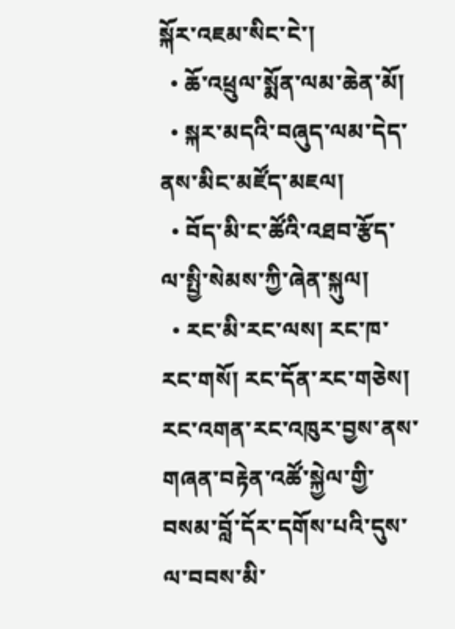སྐོར་འཇམ་སིང་ངེ་།
  • ཆོ་འཕྲུལ་སྨོན་ལམ་ཆེན་མོ།
  • སྐར་མདའི་བཞུད་ལམ་དེད་ནས་མིང་མཛོད་མཇལ།
  • བོད་མི་ང་ཚོའི་འཐབ་རྩོད་ལ་སྤྱི་སེམས་ཀྱི་ཞེན་སྐུལ།
  • རང་མི་རང་ལས། རང་ཁ་རང་གསོ། རང་དོན་རང་གཅེས། རང་འགན་རང་འཁུར་བྱས་ནས་གཞན་བརྟེན་འཚོ་སྐྱེལ་གྱི་བསམ་བློ་དོར་དགོས་པའི་དུས་ལ་བབས་མི་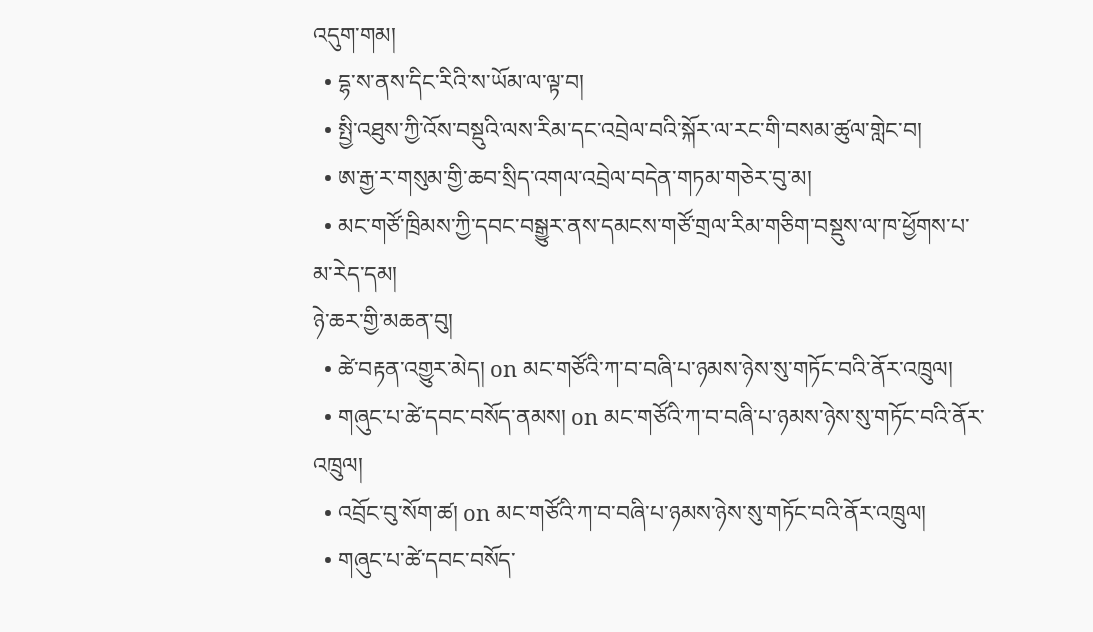འདུག་གམ།
  • དྷ་ས་ནས་དིང་རིའི་ས་ཡོམ་ལ་ལྟ་བ།
  • སྤྱི་འཐུས་ཀྱི་འོས་བསྡུའི་ལས་རིམ་དང་འབྲེལ་བའི་སྐོར་ལ་རང་གི་བསམ་ཚུལ་གླེང་བ།
  • ཨ་རྒྱ་ར་གསུམ་གྱི་ཆབ་སྲིད་འགལ་འབྲེལ་བདེན་གཏམ་གཅེར་བུ་མ།
  • མང་གཙོ་ཁྲིམས་ཀྱི་དབང་བསྒྱུར་ནས་དམངས་གཙོ་གྲལ་རིམ་གཅིག་བསྡུས་ལ་ཁ་ཕྱོགས་པ་མ་རེད་དམ།
ཉེ་ཆར་གྱི་མཆན་བུ།
  • ཚེ་བརྟན་འགྱུར་མེད། on མང་གཙོའི་ཀ་བ་བཞི་པ་ཉམས་ཉེས་སུ་གཏོང་བའི་ནོར་འཁྲུལ།
  • གཞུང་པ་ཚེ་དབང་བསོད་ནམས། on མང་གཙོའི་ཀ་བ་བཞི་པ་ཉམས་ཉེས་སུ་གཏོང་བའི་ནོར་འཁྲུལ།
  • འབྲོང་བུ་སོག་ཚ། on མང་གཙོའི་ཀ་བ་བཞི་པ་ཉམས་ཉེས་སུ་གཏོང་བའི་ནོར་འཁྲུལ།
  • གཞུང་པ་ཚེ་དབང་བསོད་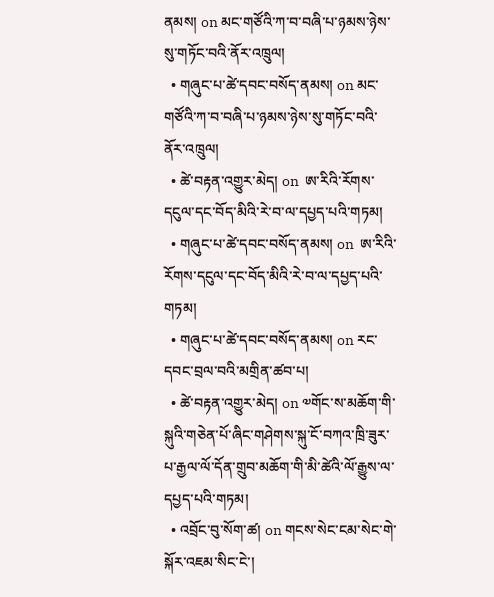ནམས། on མང་གཙོའི་ཀ་བ་བཞི་པ་ཉམས་ཉེས་སུ་གཏོང་བའི་ནོར་འཁྲུལ།
  • གཞུང་པ་ཚེ་དབང་བསོད་ནམས། on མང་གཙོའི་ཀ་བ་བཞི་པ་ཉམས་ཉེས་སུ་གཏོང་བའི་ནོར་འཁྲུལ།
  • ཚེ་བརྟན་འགྱུར་མེད། on  ཨ་རིའི་རོགས་དངུལ་དང་བོད་མིའི་རེ་བ་ལ་དཔྱད་པའི་གཏམ།
  • གཞུང་པ་ཚེ་དབང་བསོད་ནམས། on  ཨ་རིའི་རོགས་དངུལ་དང་བོད་མིའི་རེ་བ་ལ་དཔྱད་པའི་གཏམ།
  • གཞུང་པ་ཚེ་དབང་བསོད་ནམས། on རང་དབང་བྲལ་བའི་མགྲིན་ཚབ་པ།
  • ཚེ་བརྟན་འགྱུར་མེད། on ༧གོང་ས་མཆོག་གི་སྐུའི་གཅེན་པོ་ཞིང་གཤེགས་སྐུ་ངོ་བཀའ་ཁྲི་ཟུར་པ་རྒྱལ་ལོ་དོན་གྲུབ་མཆོག་གི་མི་ཚེའི་ལོ་རྒྱུས་ལ་དཔྱད་པའི་གཏམ།
  • འབྲོང་བུ་སོག་ཚ། on གངས་སེང་ངམ་སེང་གེ་སྐོར་འཇམ་སིང་ངེ་།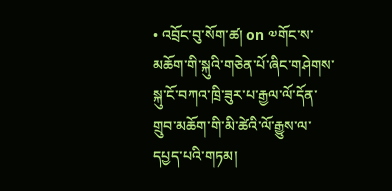• འབྲོང་བུ་སོག་ཚ། on ༧གོང་ས་མཆོག་གི་སྐུའི་གཅེན་པོ་ཞིང་གཤེགས་སྐུ་ངོ་བཀའ་ཁྲི་ཟུར་པ་རྒྱལ་ལོ་དོན་གྲུབ་མཆོག་གི་མི་ཚེའི་ལོ་རྒྱུས་ལ་དཔྱད་པའི་གཏམ།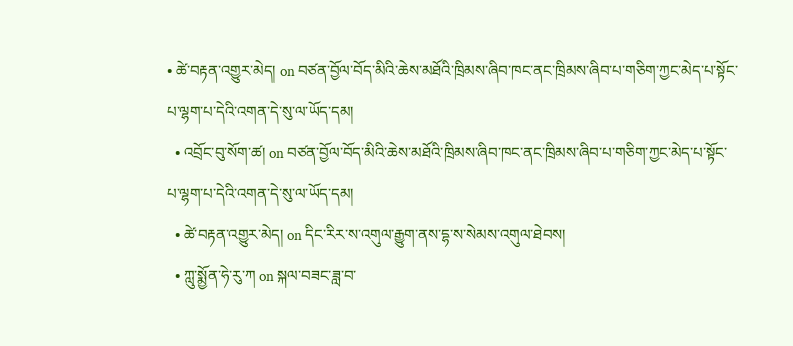• ཚེ་བརྟན་འགྱུར་མེད། on བཙན་བྱོལ་བོད་མིའི་ཆེས་མཐོའི་ཁྲིམས་ཞིབ་ཁང་ནང་ཁྲིམས་ཞིབ་པ་གཅིག་ཀྱང་མེད་པ་སྟོང་པ་ལྷག་པ་དེའི་འགན་དེ་སུ་ལ་ཡོད་དམ།
  • འབྲོང་བུ་སོག་ཚ། on བཙན་བྱོལ་བོད་མིའི་ཆེས་མཐོའི་ཁྲིམས་ཞིབ་ཁང་ནང་ཁྲིམས་ཞིབ་པ་གཅིག་ཀྱང་མེད་པ་སྟོང་པ་ལྷག་པ་དེའི་འགན་དེ་སུ་ལ་ཡོད་དམ།
  • ཚེ་བརྟན་འགྱུར་མེད། on དིང་རིར་ས་འགུལ་རྒྱུག་ནས་དྷ་ས་སེམས་འགུལ་ཐེབས།
  • ཀླུ་སྨྱོན་ཧེ་རུ་ཀ on སྐལ་བཟང་ཟླ་བ་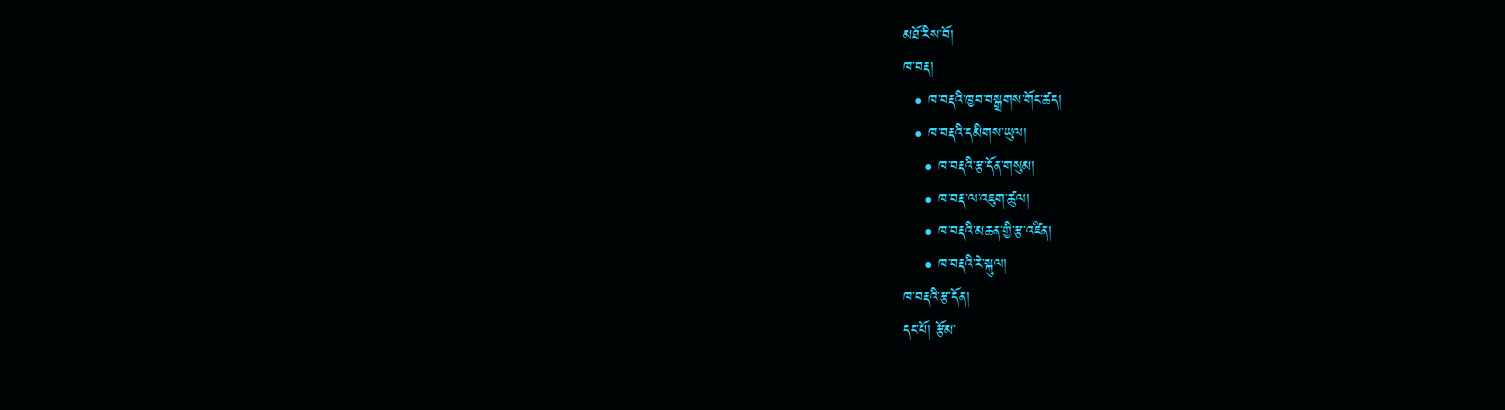མཐོ་རིས་བོ།
ཁ་བརྡ།
  • ཁ་བརྡའི་ཁྱབ་བསྒྲགས་གོང་ཚད།
  • ཁ་བརྡའི་དམིགས་ཡུལ།
    • ཁ་བརྡའི་རྩ་དོན་གསུམ།
    • ཁ་བརྡ་ལ་འཇུག་ཚུལ།
    • ཁ་བརྡའི་མཆན་གྱི་རྩ་འཛིན།
    • ཁ་བརྡའི་རེ་སྐུལ།
ཁ་བརྡའི་རྩ་དོན།
དང་པོ། རྩོམ་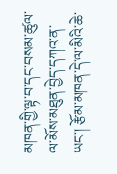མཁན་གྱི་ལྟ་བ་དང་བསམ་ཚུལ་ལ་མོས་མཐུན་བྱེད་དཀའ་ན་ཡང་། རྩོམ་མཁན་དེ་ལ་མིའི་ཆེ་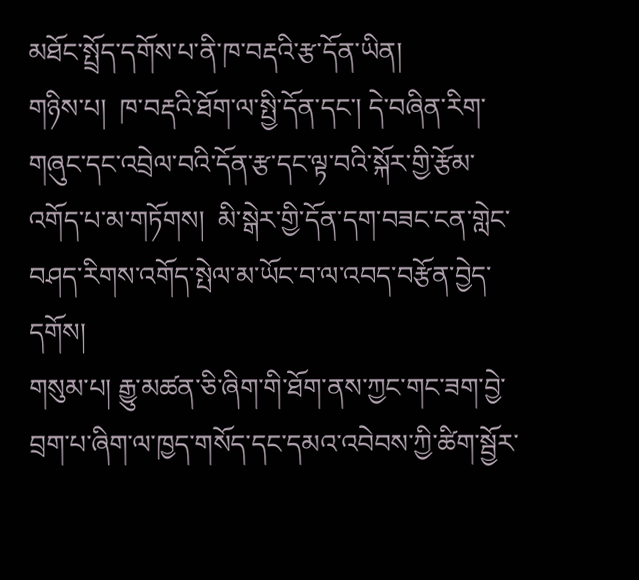མཐོང་སྤྲོད་དགོས་པ་ནི་ཁ་བརྡའི་རྩ་དོན་ཡིན།
གཉིས་པ།  ཁ་བརྡའི་ཐོག་ལ་སྤྱི་དོན་དང་། དེ་བཞིན་རིག་གཞུང་དང་འབྲེལ་བའི་དོན་རྩ་དང་ལྟ་བའི་སྐོར་གྱི་རྩོམ་འགོད་པ་མ་གཏོགས།  མི་སྒེར་གྱི་དོན་དག་བཟང་ངན་གླེང་བཤད་རིགས་འགོད་སྤེལ་མ་ཡོང་བ་ལ་འབད་བརྩོན་བྱེད་དགོས།
གསུམ་པ། རྒྱུ་མཚན་ཅི་ཞིག་གི་ཐོག་ནས་ཀྱང་གང་ཟག་བྱེ་བྲག་པ་ཞིག་ལ་ཁྱད་གསོད་དང་དམའ་འབེབས་ཀྱི་ཚིག་སྦྱོར་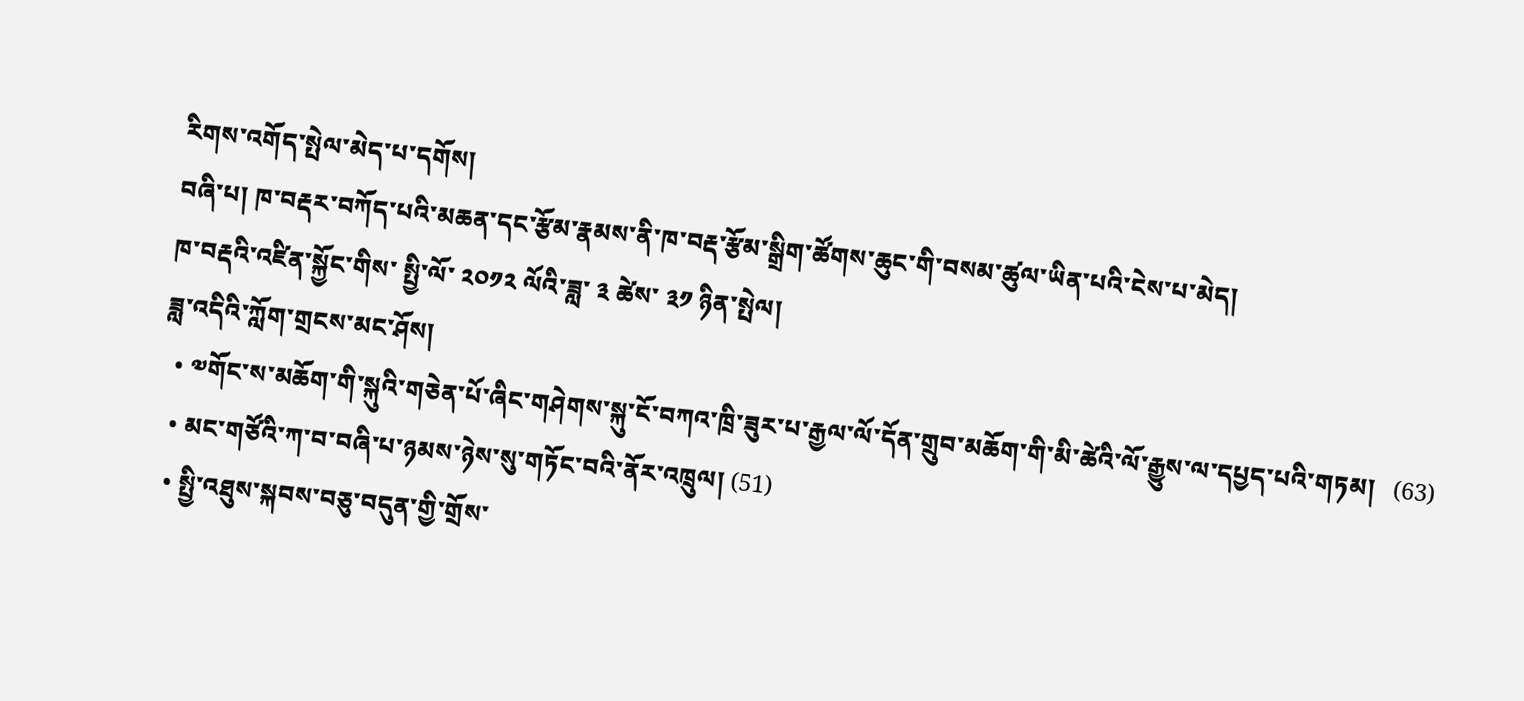རིགས་འགོད་སྤེལ་མེད་པ་དགོས།
བཞི་པ། ཁ་བརྡར་བཀོད་པའི་མཆན་དང་རྩོམ་རྣམས་ནི་ཁ་བརྡ་རྩོམ་སྒྲིག་ཚོགས་ཆུང་གི་བསམ་ཚུལ་ཡིན་པའི་ངེས་པ་མེད།
ཁ་བརྡའི་འཛིན་སྐྱོང་གིས་ སྤྱི་ལོ་ ༢༠༡༢ ལོའི་ཟླ་ ༣ ཚེས་ ༣༡ ཉིན་སྤེལ།
ཟླ་འདིའི་ཀློག་གྲངས་མང་ཤོས།
  • ༧གོང་ས་མཆོག་གི་སྐུའི་གཅེན་པོ་ཞིང་གཤེགས་སྐུ་ངོ་བཀའ་ཁྲི་ཟུར་པ་རྒྱལ་ལོ་དོན་གྲུབ་མཆོག་གི་མི་ཚེའི་ལོ་རྒྱུས་ལ་དཔྱད་པའི་གཏམ།   (63)
  • མང་གཙོའི་ཀ་བ་བཞི་པ་ཉམས་ཉེས་སུ་གཏོང་བའི་ནོར་འཁྲུལ། (51)
  • སྤྱི་འཐུས་སྐབས་བཅུ་བདུན་གྱི་གྲོས་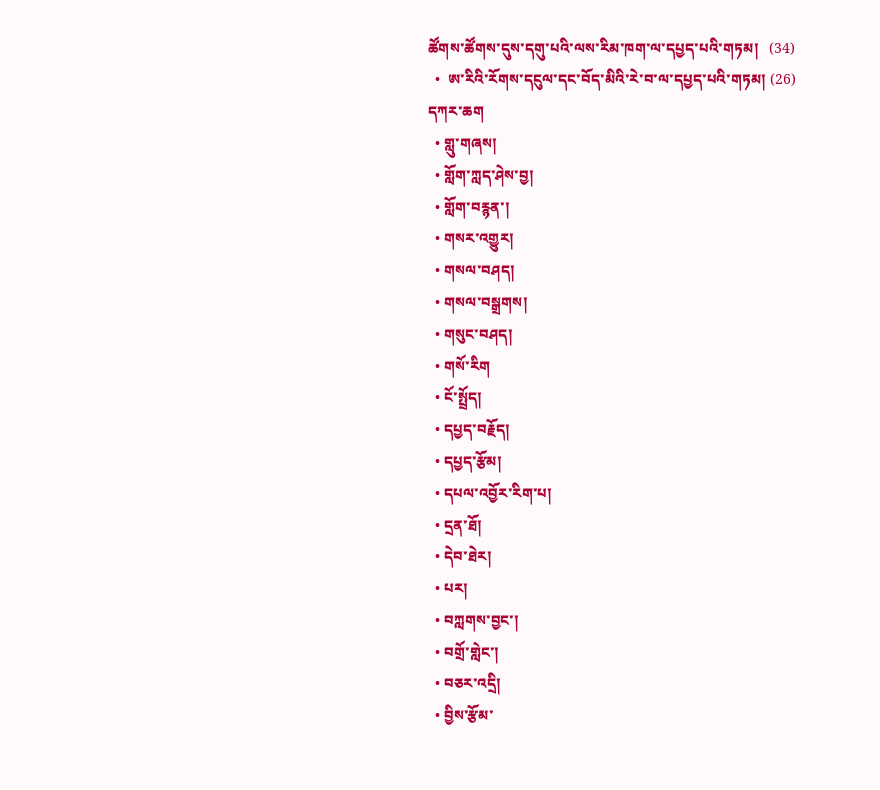ཚོགས་ཚོགས་དུས་དགུ་པའི་ལས་རིམ་ཁག་ལ་དཔྱད་པའི་གཏམ།   (34)
  •  ཨ་རིའི་རོགས་དངུལ་དང་བོད་མིའི་རེ་བ་ལ་དཔྱད་པའི་གཏམ། (26)
དཀར་ཆག
  • གླུ་གཞས།
  • གློག་ཀླད་ཤེས་བྱ།
  • གློག་བརྙན་།
  • གསར་འགྱུར།
  • གསལ་བཤད།
  • གསལ་བསྒྲགས།
  • གསུང་བཤད།
  • གསོ་རིག
  • ངོ་སྤྲོད།
  • དཔྱད་བརྗོད།
  • དཔྱད་རྩོམ།
  • དཔལ་འབྱོར་རིག་པ།
  • དྲན་ཐོ།
  • དེབ་ཐེར།
  • པར།
  • བཀླགས་བྱང་།
  • བགྲོ་གླེང་།
  • བཅར་འདྲི།
  • བྱིས་རྩོམ་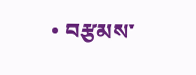• བརྩམས་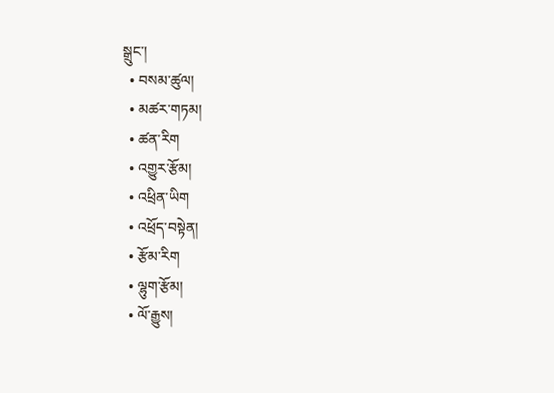སྒྲུང་།
  • བསམ་ཚུལ།
  • མཚར་གཏམ།
  • ཚན་རིག
  • འགྱུར་རྩོམ།
  • འཕྲིན་ཡིག
  • འཕྲོད་བསྟེན།
  • རྩོམ་རིག
  • ལྷུག་རྩོམ།
  • ལོ་རྒྱུས།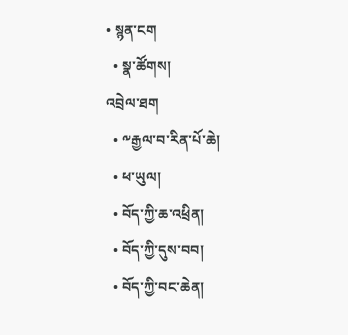• སྙན་ངག
  • སྣ་ཚོགས།
འབྲེལ་ཐག
  • ༸རྒྱལ་བ་རིན་པོ་ཆེ།
  • ཕ་ཡུལ།
  • བོད་ཀྱི་ཆ་འཕྲིན།
  • བོད་ཀྱི་དུས་བབ།
  • བོད་ཀྱི་བང་ཆེན།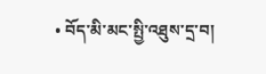• བོད་མི་མང་སྤྱི་འཐུས་དྲ་བ།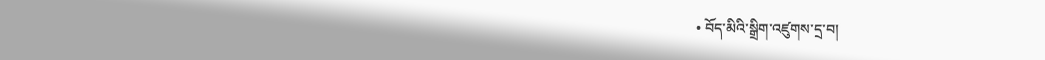• བོད་མིའི་སྒྲིག་འཛུགས་དྲ་བ།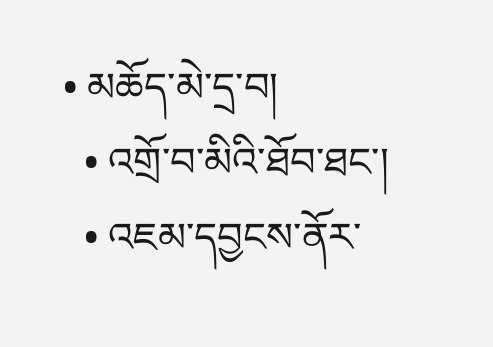• མཆོད་མེ་དྲ་བ།
  • འགྲོ་བ་མིའི་ཐོབ་ཐང་།
  • འཇམ་དབྱངས་ནོར་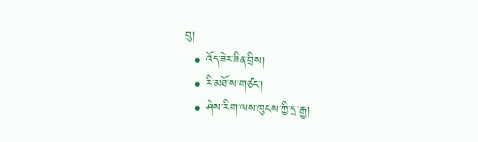བུ།
  • འོད་ཟེར་ཟིན་བྲིས།
  • རི་མཐོ་ས་གཙང་།
  • ཤེས་རིག་ལས་ཁུངས་ཀྱི་དྲ་རྒྱ།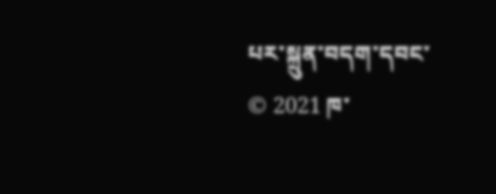པར་སྐྲུན་བདག་དབང་ © 2021 ཁ་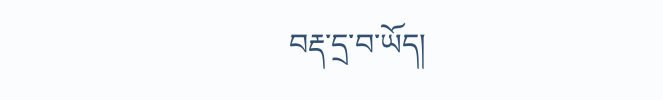བརྡ་དྲ་བ་ཡོད།